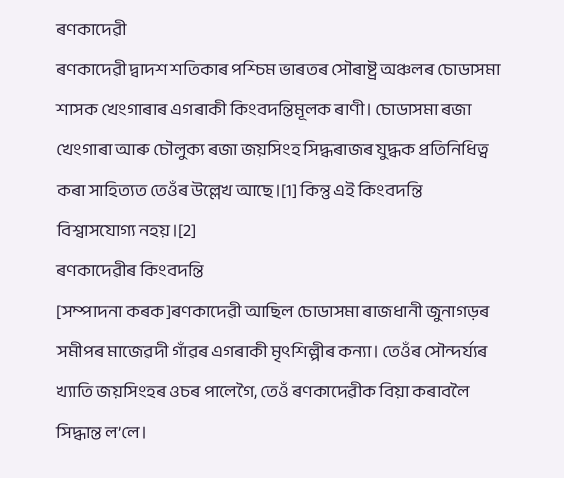ৰণকাদেৱী
ৰণকাদেৱী দ্বাদশ শতিকাৰ পশ্চিম ভাৰতৰ সৌৰাষ্ট্ৰ অঞ্চলৰ চোডাসমা শাসক খেংগাৰাৰ এগৰাকী কিংবদন্তিমূলক ৰাণী। চোডাসমা ৰজা খেংগাৰা আৰু চৌলুক্য ৰজা জয়সিংহ সিদ্ধৰাজৰ যুদ্ধক প্ৰতিনিধিত্ব কৰা সাহিত্যত তেওঁৰ উল্লেখ আছে।[1] কিন্তু এই কিংবদন্তি বিশ্বাসযোগ্য নহয়।[2]
ৰণকাদেৱীৰ কিংবদন্তি
[সম্পাদনা কৰক]ৰণকাদেৱী আছিল চোডাসমা ৰাজধানী জুনাগড়ৰ সমীপৰ মাজেৱদী গাঁৱৰ এগৰাকী মৃৎশিল্পীৰ কন্যা। তেওঁৰ সৌন্দৰ্য্যৰ খ্যাতি জয়সিংহৰ ওচৰ পালেগৈ, তেওঁ ৰণকাদেৱীক বিয়া কৰাবলৈ সিদ্ধান্ত ল’লে।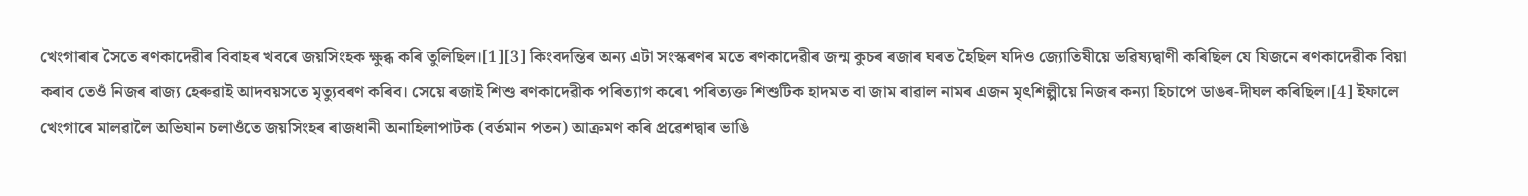খেংগাৰাৰ সৈতে ৰণকাদেৱীৰ বিবাহৰ খবৰে জয়সিংহক ক্ষুব্ধ কৰি তুলিছিল।[1][3] কিংবদন্তিৰ অন্য এটা সংস্কৰণৰ মতে ৰণকাদেৱীৰ জন্ম কুচৰ ৰজাৰ ঘৰত হৈছিল যদিও জ্যোতিষীয়ে ভৱিষ্যদ্বাণী কৰিছিল যে যিজনে ৰণকাদেৱীক বিয়া কৰাব তেওঁ নিজৰ ৰাজ্য হেৰুৱাই আদবয়সতে মৃত্যুবৰণ কৰিব। সেয়ে ৰজাই শিশু ৰণকাদেৱীক পৰিত্যাগ কৰে৷ পৰিত্যক্ত শিশুটিক হাদমত বা জাম ৰাৱাল নামৰ এজন মৃৎশিল্পীয়ে নিজৰ কন্যা হিচাপে ডাঙৰ-দীঘল কৰিছিল।[4] ইফালে খেংগাৰে মালৱালৈ অভিযান চলাওঁতে জয়সিংহৰ ৰাজধানী অনাহিলাপাটক (বৰ্তমান পতন) আক্ৰমণ কৰি প্ৰৱেশদ্বাৰ ভাঙি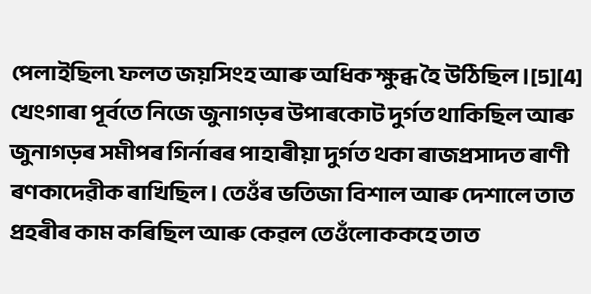পেলাইছিল৷ ফলত জয়সিংহ আৰু অধিক ক্ষুব্ধ হৈ উঠিছিল।[5][4]
খেংগাৰা পূৰ্বতে নিজে জুনাগড়ৰ উপাৰকোট দুৰ্গত থাকিছিল আৰু জুনাগড়ৰ সমীপৰ গিৰ্নাৰৰ পাহাৰীয়া দুৰ্গত থকা ৰাজপ্ৰসাদত ৰাণী ৰণকাদেৱীক ৰাখিছিল। তেওঁৰ ভতিজা বিশাল আৰু দেশালে তাত প্ৰহৰীৰ কাম কৰিছিল আৰু কেৱল তেওঁলোককহে তাত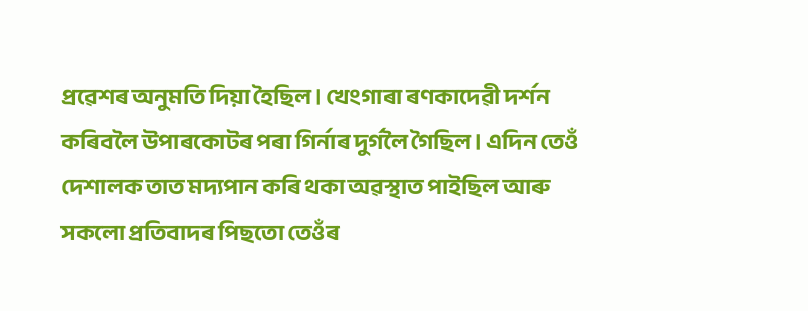প্ৰৱেশৰ অনুমতি দিয়া হৈছিল। খেংগাৰা ৰণকাদেৱী দৰ্শন কৰিবলৈ উপাৰকোটৰ পৰা গিৰ্নাৰ দুৰ্গলৈ গৈছিল। এদিন তেওঁ দেশালক তাত মদ্যপান কৰি থকা অৱস্থাত পাইছিল আৰু সকলো প্ৰতিবাদৰ পিছতো তেওঁৰ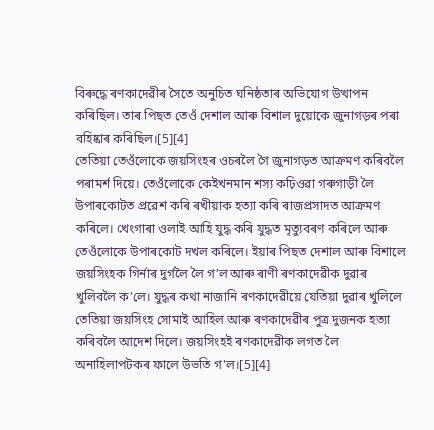বিৰুদ্ধে ৰণকাদেৱীৰ সৈতে অনুচিত ঘনিষ্ঠতাৰ অভিযোগ উত্থাপন কৰিছিল। তাৰ পিছত তেওঁ দেশাল আৰু বিশাল দুয়োকে জুনাগড়ৰ পৰা বহিষ্কাৰ কৰিছিল।[5][4]
তেতিয়া তেওঁলোকে জয়সিংহৰ ওচৰলৈ গৈ জুনাগড়ত আক্ৰমণ কৰিবলৈ পৰামৰ্শ দিয়ে। তেওঁলোকে কেইখনমান শস্য কঢ়িওৱা গৰুগাড়ী লৈ উপাৰকোটত প্ৰৱেশ কৰি ৰখীয়াক হত্যা কৰি ৰাজপ্ৰসাদত আক্ৰমণ কৰিলে। খেংগাৰা ওলাই আহি যুদ্ধ কৰি যুদ্ধত মৃত্যুবৰণ কৰিলে আৰু তেওঁলোকে উপাৰকোট দখল কৰিলে। ইয়াৰ পিছত দেশাল আৰু বিশালে জয়সিংহক গিৰ্নাৰ দুৰ্গলৈ লৈ গ’ল আৰু ৰাণী ৰণকাদেৱীক দুৱাৰ খুলিবলৈ ক’লে। যুদ্ধৰ কথা নাজানি ৰণকাদেৱীয়ে যেতিয়া দুৱাৰ খুলিলে তেতিয়া জয়সিংহ সোমাই আহিল আৰু ৰণকাদেৱীৰ পুত্ৰ দুজনক হত্যা কৰিবলৈ আদেশ দিলে। জয়সিংহই ৰণকাদেৱীক লগত লৈ অনাহিলাপটকৰ ফালে উভতি গ'ল।[5][4]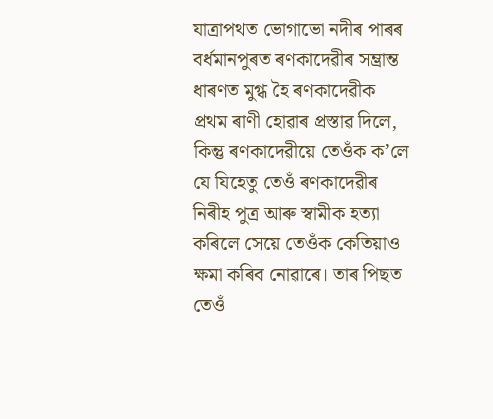যাত্ৰাপথত ভোগাভো নদীৰ পাৰৰ বৰ্ধমানপুৰত ৰণকাদেৱীৰ সম্ভ্ৰান্ত ধাৰণত মুগ্ধ হৈ ৰণকাদেৱীক প্ৰথম ৰাণী হোৱাৰ প্ৰস্তাৱ দিলে, কিন্তু ৰণকাদেৱীয়ে তেওঁক ক’লে যে যিহেতু তেওঁ ৰণকাদেৱীৰ নিৰীহ পুত্ৰ আৰু স্বামীক হত্যা কৰিলে সেয়ে তেওঁক কেতিয়াও ক্ষমা কৰিব নোৱাৰে। তাৰ পিছত তেওঁ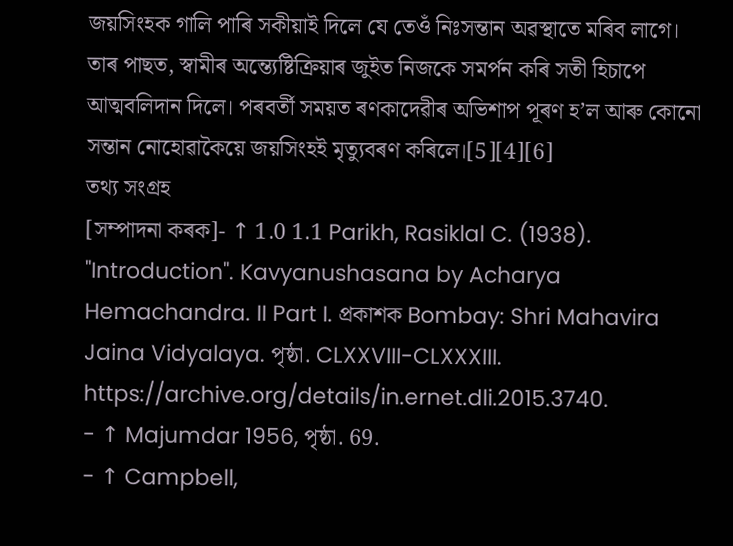জয়সিংহক গালি পাৰি সকীয়াই দিলে যে তেওঁ নিঃসন্তান অৱস্থাতে মৰিব লাগে। তাৰ পাছত, স্বামীৰ অন্ত্যেষ্টিক্ৰিয়াৰ জুইত নিজকে সমৰ্পন কৰি সতী হিচাপে আত্মবলিদান দিলে। পৰবৰ্তী সময়ত ৰণকাদেৱীৰ অভিশাপ পূৰণ হ’ল আৰু কোনো সন্তান নোহোৱাকৈয়ে জয়সিংহই মৃত্যুবৰণ কৰিলে।[5][4][6]
তথ্য সংগ্ৰহ
[সম্পাদনা কৰক]- ↑ 1.0 1.1 Parikh, Rasiklal C. (1938). "Introduction". Kavyanushasana by Acharya Hemachandra. II Part I. প্ৰকাশক Bombay: Shri Mahavira Jaina Vidyalaya. পৃষ্ঠা. CLXXVIII-CLXXXIII. https://archive.org/details/in.ernet.dli.2015.3740.
- ↑ Majumdar 1956, পৃষ্ঠা. 69.
- ↑ Campbell,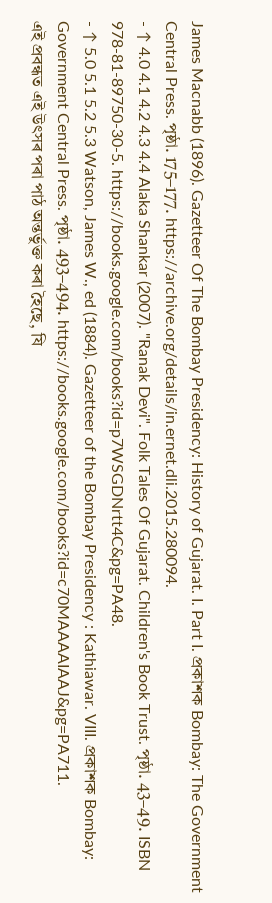James Macnabb (1896). Gazetteer Of The Bombay Presidency: History of Gujarat. I. Part I. প্ৰকাশক Bombay: The Government Central Press. পৃষ্ঠা. 175–177. https://archive.org/details/in.ernet.dli.2015.280094.
- ↑ 4.0 4.1 4.2 4.3 4.4 Alaka Shankar (2007). "Ranak Devi". Folk Tales Of Gujarat. Children's Book Trust. পৃষ্ঠা. 43–49. ISBN 978-81-89750-30-5. https://books.google.com/books?id=p7WSGDNrtt4C&pg=PA48.
- ↑ 5.0 5.1 5.2 5.3 Watson, James W., ed (1884). Gazetteer of the Bombay Presidency : Kathiawar. VIII. প্ৰকাশক Bombay: Government Central Press. পৃষ্ঠা. 493–494. https://books.google.com/books?id=c70MAAAAIAAJ&pg=PA711.
এই প্ৰবন্ধত এই উৎসৰ পৰা পাঠ অন্তৰ্ভুক্ত কৰা হৈছে, যি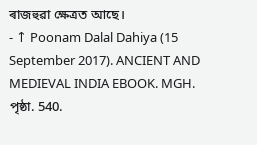ৰাজহুৱা ক্ষেত্ৰত আছে।
- ↑ Poonam Dalal Dahiya (15 September 2017). ANCIENT AND MEDIEVAL INDIA EBOOK. MGH. পৃষ্ঠা. 540.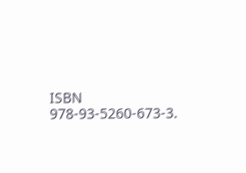ISBN 978-93-5260-673-3.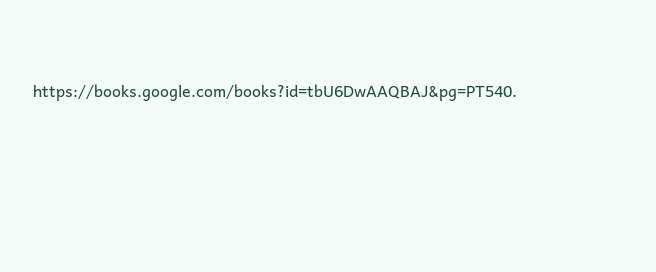https://books.google.com/books?id=tbU6DwAAQBAJ&pg=PT540.